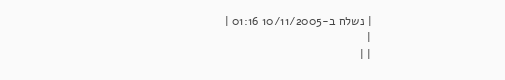| נשלח ב-10/11/2005 01:16 |
|
| |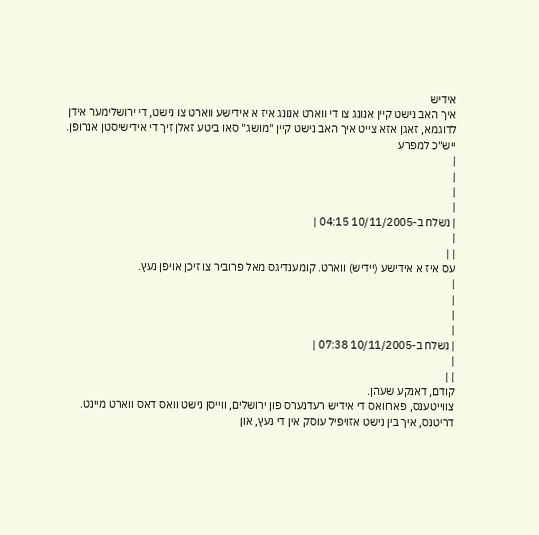אידיש
איך האב נישט קיין אנונג צו די ווארט אנונג איז א אידישע ווארט צו נישט, די ירושלימער אידן לדוגמא, זאגן אזא צייט איך האב נישט קיין "מושג" סאו ביטע זאלן זיך די אידישיסטן אנרופן.
ייש"כ למפרע
|
|
|
|
| נשלח ב-10/11/2005 04:15 |
|
| |
עס איז א אידישע (יידיש) ווארט. קומענדיגס מאל פרוביר צו זיכן אויפן נעץ.
|
|
|
|
| נשלח ב-10/11/2005 07:38 |
|
| |
קודם, דאנקע שעהן.
צווייטענס, פארוואס די אידיש רעדנערס פון ירושלים, ווייסן נישט וואס דאס ווארט מיינט.
דריטנס, איך בין נישט אזויפיל עוסק אין די נעץ, און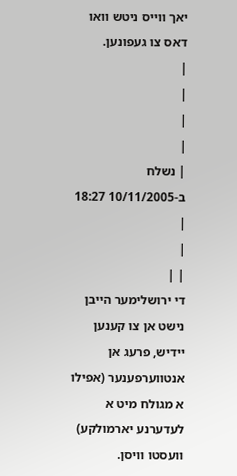יאך ווייס ניטש וואו דאס צו געפונען.
|
|
|
|
| נשלח ב-10/11/2005 18:27 |
|
| |
די ירושלימער הייבן נישט אן צו קענען יידיש, פרעג אן אנטווערפענער (אפילו א מגולח מיט א לעדערנע יארמולקע) וועסטו וויסן.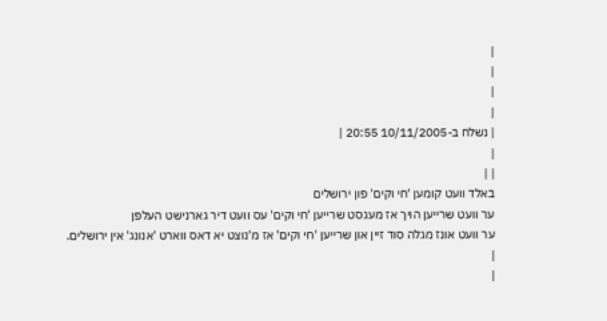|
|
|
|
| נשלח ב-10/11/2005 20:55 |
|
| |
באלד וועט קומען 'חי וקים' פון ירושלים
ער וועט שרייען הויך אז מעגסט שרייען 'חי וקים' עס וועט דיר גארנישט העלפן
ער וועט אונז מגלה סוד זיין און שרייען 'חי וקים' אז מ'נוצט יא דאס ווארט 'אנונג' אין ירושלים.
|
|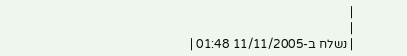|
|
| נשלח ב-11/11/2005 01:48 |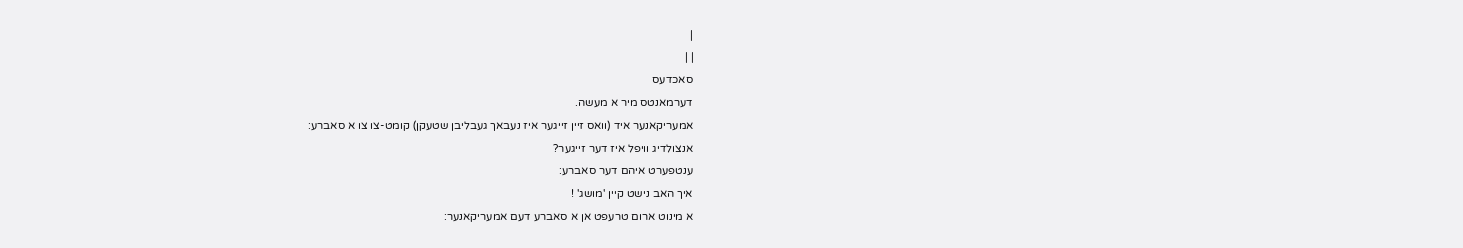|
| |
סאכדעס
דערמאנטס מיר א מעשה.
אמעריקאנער איד (וואס זיין זייגער איז נעבאך געבליבן שטעקן) קומט-צו צו א סאברע:
אנצולדיג וויפל איז דער זייגער?
ענטפערט איהם דער סאברע:
איך האב נישט קיין 'מושג' !
א מינוט ארום טרעפט אן א סאברע דעם אמעריקאנער: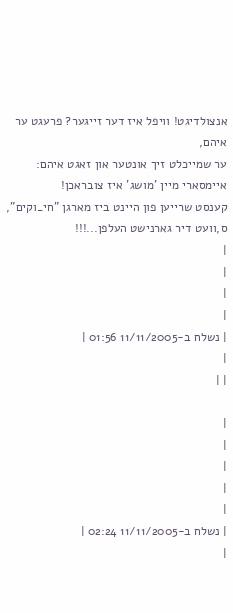אנצולדיגט! וויפל איז דער זייגער? פרעגט ער איהם,
ער שמייכלט זיך אונטער און זאגט איהם:
איימסארי מיין 'מושג' איז צובראכן!
קענסט שרייען פון היינט ביז מארגן "חי_וקים", ס,וועט דיר גארנישט העלפן...!!!
|
|
|
|
| נשלח ב-11/11/2005 01:56 |
|
| |

|
|
|
|
|
| נשלח ב-11/11/2005 02:24 |
|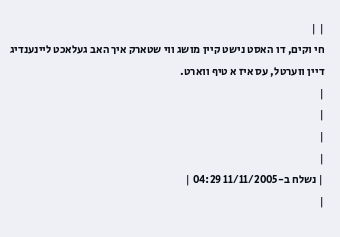| |
חי וקים, דו האסט נישט קיין מושג ווי שטארק איך האב געלאכט ליינענדיג דיין ווערטל, עס איז א טיף ווארט.
|
|
|
|
| נשלח ב-11/11/2005 04:29 |
|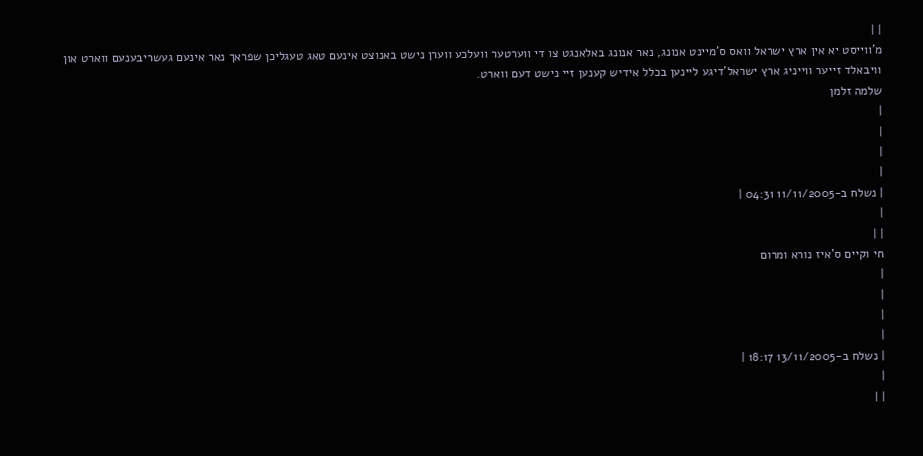| |
מ'ווייסט יא אין ארץ ישראל וואס ס'מיינט אנונג, נאר אנונג באלאנגט צו די ווערטער וועלכע ווערן נישט באנוצט אינעם טאג טעגליכן שפראך נאר אינעם געשריבענעם ווארט און וויבאלד זייער ווייניג ארץ ישראל'דיגע ליינען בכלל אידיש קענען זיי נישט דעם ווארט.
שלמה זלמן
|
|
|
|
| נשלח ב-11/11/2005 04:31 |
|
| |
חי וקיים ס'איז נורא ומרום
|
|
|
|
| נשלח ב-13/11/2005 18:17 |
|
| |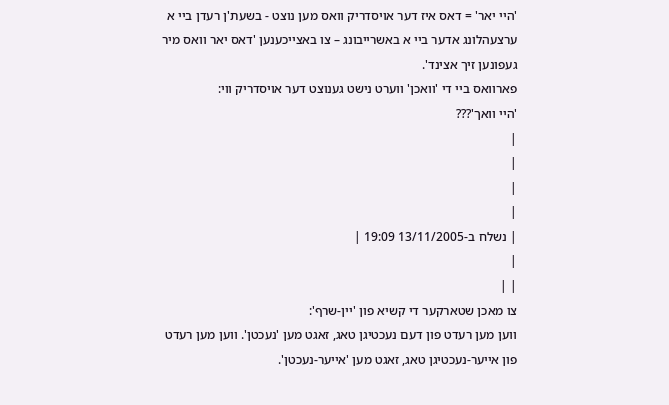'היי יאר' = דאס איז דער אויסדריק וואס מען נוצט - בשעת'ן רעדן ביי א ערצעהלונג אדער ביי א באשרייבונג – צו באצייכענען 'דאס יאר וואס מיר געפונען זיך אצינד'.
פארוואס ביי די 'וואכן' ווערט נישט גענוצט דער אויסדריק ווי:
'היי וואך'???
|
|
|
|
| נשלח ב-13/11/2005 19:09 |
|
| |
צו מאכן שטארקער די קשיא פון 'יין-שרף':
ווען מען רעדט פון דעם נעכטיגן טאג, זאגט מען 'נעכטן'. ווען מען רעדט פון אייער-נעכטיגן טאג, זאגט מען 'אייער-נעכטן'.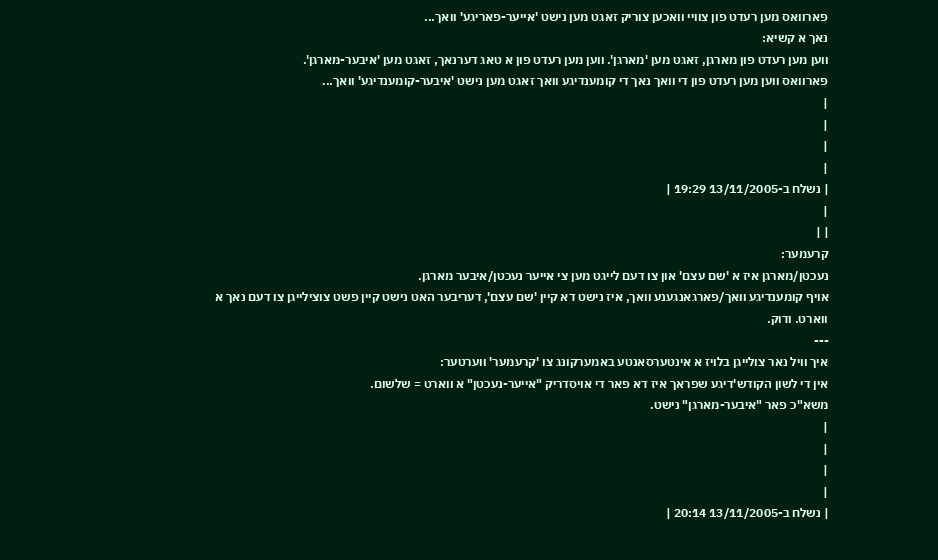פארוואס מען רעדט פון צוויי וואכען צוריק זאגט מען נישט 'אייער-פאריגע' וואך...
נאך א קשיא:
ווען מען רעדט פון מארגן, זאגט מען 'מארגן'. ווען מען רעדט פון א טאג דערנאך, זאגט מען 'איבער-מארגן'.
פארוואס ווען מען רעדט פון די וואך נאך די קומענדיגע וואך זאגט מען נישט 'איבער-קומענדיגע' וואך...
|
|
|
|
| נשלח ב-13/11/2005 19:29 |
|
| |
קרעמער:
נעכטן/מארגן איז א 'שם עצם' און צו דעם לייגט מען צי אייער נעכטן/איבער מארגן.
אויף קומענדיגע וואך/פארגאנגענע וואך, איז נישט דא קיין 'שם עצם', דעריבער האט נישט קיין פשט צוצילייגן צו דעם נאך א ווארט. ודוק.
---
איך וויל נאר צולייגן בלויז א אינטערסאנטע באמערקונג צו 'קרעמער' ווערטער:
אין די לשון הקודש'דיגע שפראך איז דא פאר די אויסדריק "אייער-נעכטן" א ווארט = שלשום.
משא"כ פאר "איבער-מארגן" נישט.
|
|
|
|
| נשלח ב-13/11/2005 20:14 |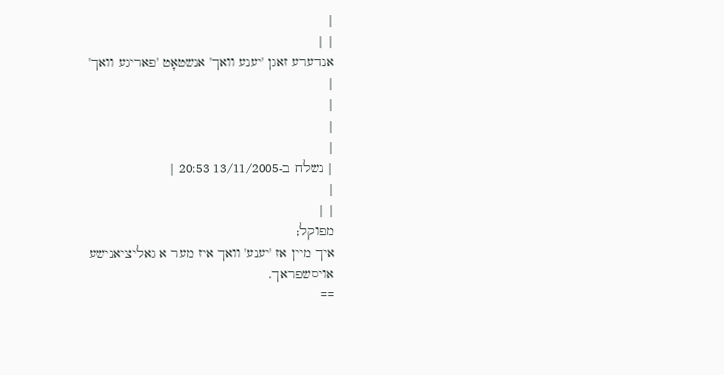|
| |
אנדערע זאגן 'יענע וואך' אנשטאָט 'פאריגע וואך'
|
|
|
|
| נשלח ב-13/11/2005 20:53 |
|
| |
מפוקל;
איך מיין אז 'יענע' וואך איז מער א גאליציאנישע אויסשפראך.
==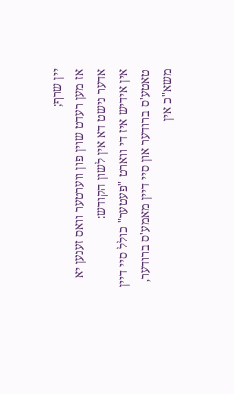יין שרף;
אז מען רעדט שוין פון ווערטער וואס זענען יא אדער נישט דא אין לשון הקודש:
אין אידיש איז די ווארט "פעטער" כולל סיי דיין טאטע'ס ברודער און סיי דיין מאמע'ס ברודער, משא"כ אין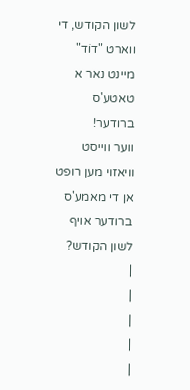לשון הקודש, די ווארט "דוֹד" מיינט נאר א טאטע'ס ברודער!
ווער ווייסט וויאזוי מען רופט אן די מאמע'ס ברודער אויף לשון הקודש?
|
|
|
|
|